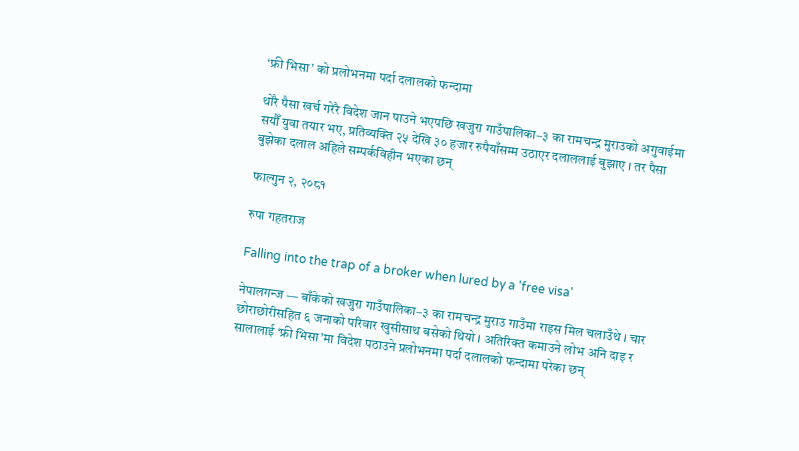‘फ्री भिसा’ को प्रलोभनमा पर्दा दलालको फन्दामा

थोरै पैसा खर्च गरेरै विदेश जान पाउने भएपछि खजुरा गाउँपालिका–३ का रामचन्द्र मुराउको अगुवाईमा सयौँ युवा तयार भए, प्रतिव्यक्ति २५ देखि ३० हजार रुपैयाँसम्म उठाएर दलाललाई बुझाए । तर पैसा बुझेका दलाल अहिले सम्पर्कविहीन भएका छन्

फाल्गुन २, २०८१

रुपा गहतराज

Falling into the trap of a broker when lured by a 'free visa'

नेपालगन्ज — बाँकेको खजुरा गाउँपालिका–३ का रामचन्द्र मुराउ गाउँमा राइस मिल चलाउँथे । चार छोराछोरीसहित ६ जनाको परिवार खुसीसाथ बसेको थियो । अतिरिक्त कमाउने लोभ अनि दाइ र सालालाई ‘फ्री भिसा’मा विदेश पठाउने प्रलोभनमा पर्दा दलालको फन्दामा परेका छन्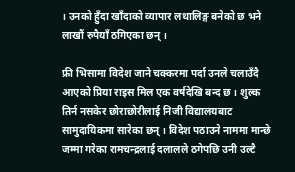। उनको हुँदा खाँदाको व्यापार लथालिङ्ग बनेको छ भने लाखौं रुपैयाँ ठगिएका छन् ।

फ्री भिसामा विदेश जाने चक्करमा पर्दा उनले चलाउँदै आएको प्रिया राइस मिल एक वर्षदेखि बन्द छ । शुल्क तिर्न नसकेर छोराछोरीलाई निजी विद्यालयबाट सामुदायिकमा सारेका छन् । विदेश पठाउने नाममा मान्छे जम्मा गरेका रामचन्द्रलाई दलालले ठगेपछि उनी उल्टै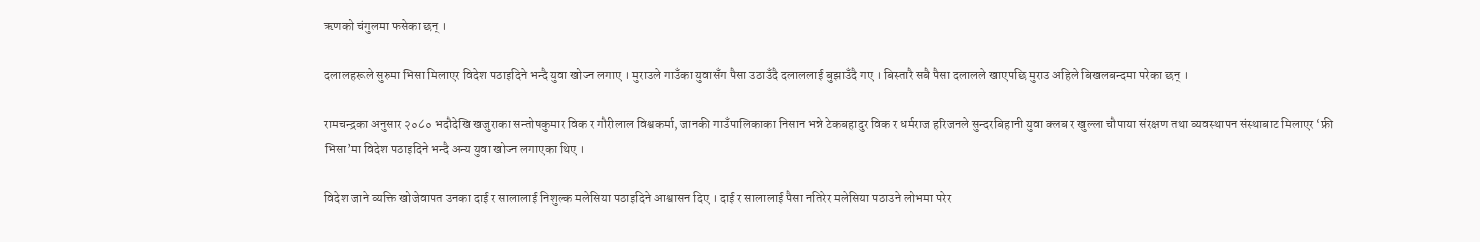ऋणको चंगुलमा फसेका छन् ।

दलालहरूले सुरुमा भिसा मिलाएर विदेश पठाइदिने भन्दै युवा खोज्न लगाए । मुराउले गाउँका युवासँग पैसा उठाउँदै दलाललाई बुझाउँदै गए । बिस्तारै सबै पैसा दलालले खाएपछि मुराउ अहिले बिखलबन्दमा परेका छन् ।

रामचन्द्रका अनुसार २०८० भदौदेखि खजुराका सन्तोषकुमार विक र गौरीलाल विश्वकर्मा, जानकी गाउँपालिकाका निसान भन्ने टेकबहादुर विक र धर्मराज हरिजनले सुन्दरबिहानी युवा क्लब र खुल्ला चौपाया संरक्षण तथा व्यवस्थापन संस्थाबाट मिलाएर ‘फ्री भिसा’मा विदेश पठाइदिने भन्दै अन्य युवा खोज्न लगाएका थिए ।

विदेश जाने व्यक्ति खोजेवापत उनका दाई र सालालाई निशुल्क मलेसिया पठाइदिने आश्वासन दिए । दाई र सालालाई पैसा नतिरेर मलेसिया पठाउने लोभमा परेर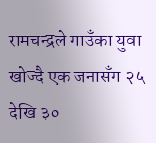रामचन्द्रले गाउँका युवा खोज्दै एक जनासँग २५ देखि ३०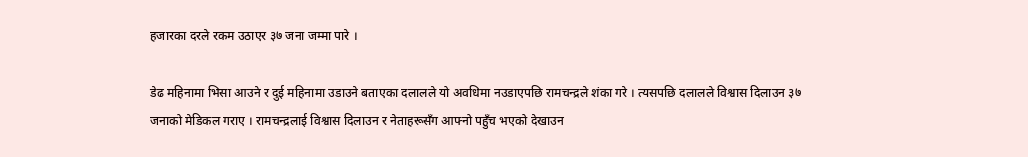हजारका दरले रकम उठाएर ३७ जना जम्मा पारे ।

डेढ महिनामा भिसा आउने र दुई महिनामा उडाउने बताएका दलालले यो अवधिमा नउडाएपछि रामचन्द्रले शंका गरे । त्यसपछि दलालले विश्वास दिलाउन ३७ जनाको मेडिकल गराए । रामचन्द्रलाई विश्वास दिलाउन र नेताहरूसँग आफ्नो पहुँच भएको देखाउन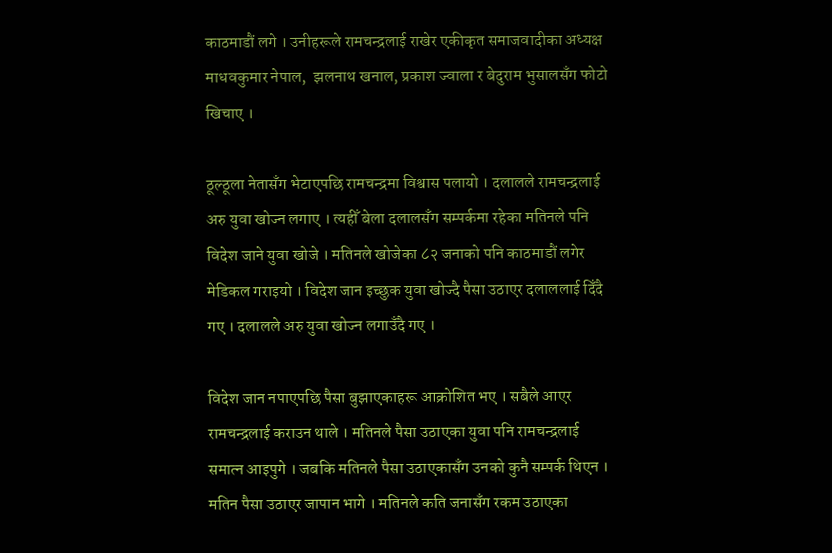काठमाडौं लगे । उनीहरूले रामचन्द्रलाई राखेर एकीकृत समाजवादीका अध्यक्ष माधवकुमार नेपाल,  झलनाथ खनाल, प्रकाश ज्वाला र बेदुराम भुसालसँग फोटो खिचाए ।

ठूल्ठूला नेतासँग भेटाएपछि रामचन्द्रमा विश्वास पलायो । दलालले रामचन्द्रलाई अरु युवा खोज्न लगाए । त्यहीँ बेला दलालसँग सम्पर्कमा रहेका मतिनले पनि विदेश जाने युवा खोजे । मतिनले खोजेका ८२ जनाको पनि काठमाडौं लगेर मेडिकल गराइयो । विदेश जान इच्छुक युवा खोज्दै पैसा उठाएर दलाललाई दिँदै गए । दलालले अरु युवा खोज्न लगाउँदै गए ।

विदेश जान नपाएपछि पैसा बुझाएकाहरू आक्रोशित भए । सबैले आएर रामचन्द्रलाई कराउन थाले । मतिनले पैसा उठाएका युवा पनि रामचन्द्रलाई समात्न आइपुगे । जबकि मतिनले पैसा उठाएकासँग उनको कुनै सम्पर्क थिएन । मतिन पैसा उठाएर जापान भागे । मतिनले कति जनासँग रकम उठाएका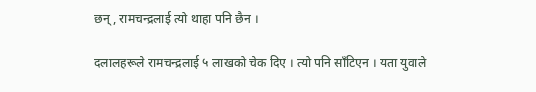छन्, रामचन्द्रलाई त्यो थाहा पनि छैन ।

दलालहरूले रामचन्द्रलाई ५ लाखको चेक दिए । त्यो पनि साँटिएन । यता युवाले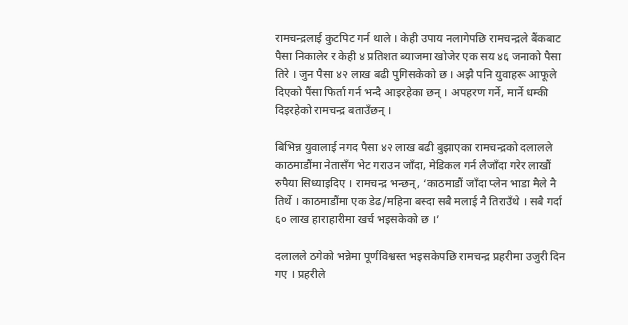रामचन्द्रलाई कुटपिट गर्न थाले । केही उपाय नलागेपछि रामचन्द्रले बैंकबाट पैसा निकालेर र केही ४ प्रतिशत ब्याजमा खोजेर एक सय ४६ जनाको पैसा तिरे । जुन पैसा ४२ लाख बढी पुगिसकेको छ । अझै पनि युवाहरू आफूले दिएको पैंसा फिर्ता गर्न भन्दै आइरहेका छन् । अपहरण गर्ने, मार्ने धम्की दिइरहेको रामचन्द्र बताउँछन् ।

बिभिन्न युवालाई नगद पैसा ४२ लाख बढी बुझाएका रामचन्द्रको दलालले काठमाडौंमा नेतासँग भेट गराउन जाँदा, मेडिकल गर्न लैजाँदा गरेर लाखौं रुपैया सिध्याइदिए । रामचन्द्र भन्छन्, ‘काठमाडौं जाँदा प्लेन भाडा मैले नै तिर्थे । काठमाडौंमा एक डेढ/महिना बस्दा सबै मलाई नै तिराउँथे । सबै गर्दा ६० लाख हाराहारीमा खर्च भइसकेको छ ।’

दलालले ठगेको भन्नेमा पूर्णविश्वस्त भइसकेपछि रामचन्द्र प्रहरीमा उजुरी दिन गए । प्रहरीले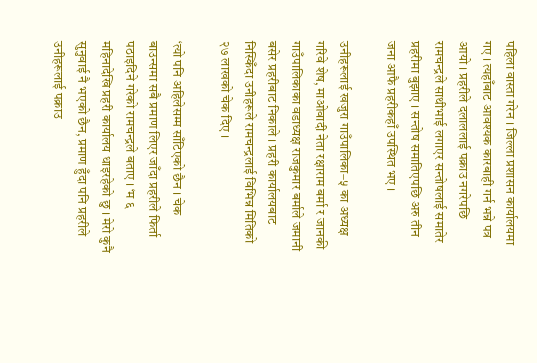पहिला वास्ता गरेन । जिल्ला प्रशासन कार्यालयमा गए । त्यहाँबाट आवश्यक कारबाही गर्न भन्ने पत्र आयो । प्रहरीले दलाललाई पक्राउ नगरेपछि रामचन्द्रले साथीभाई लगाएर सन्तोषलाई समातेर प्रहरीमा बुझाए । सन्तोष समातिएपछि अरु तीन जना आफै प्रहरीकहाँ उपस्थित भए ।

उनीहरूलाई खजुरा गाउँपालिका–५ का अध्यक्ष गरिवे शेष, माओवादी नेता रक्षाराम बर्मा र जानकी गाउँपालिकाका वडाध्यक्ष राजकुमार बर्माले जमानी बसेर प्रहरीबाट निकाले । प्रहरी कार्यालयबाट निस्किँदा उनीहरूले रामचन्द्रलाई विभिन्न मितिको २७ लाखको चेक दिए ।

‘त्यो पनि अहिलेसम्म साँटिएको छैन । चेक बाउन्समा सबै प्रमाण लिएर जाँदा प्रहरीले फिर्ता पठाइदिने गरेको रामचन्द्रले बताए । ‘म ६ महिनादेखि प्रहरी कार्यालय धाइरहेको छु । मेरो कुनै सुनुवाई नै भएको छैन, प्रमाण हुँदा पनि प्रहरीले उनीहरूलाई पक्राउ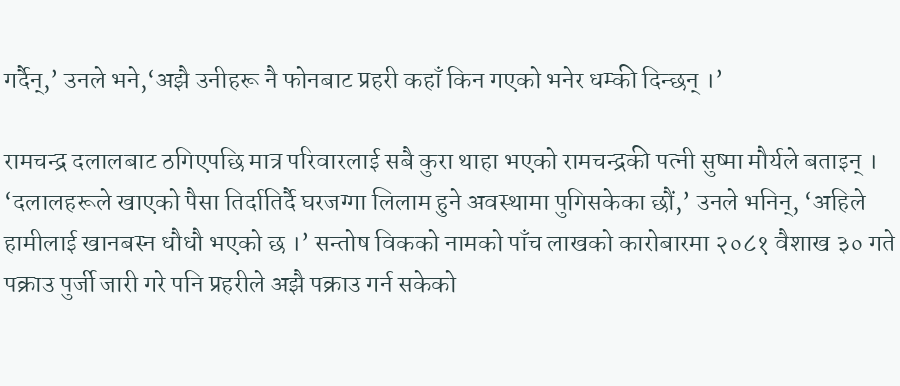गर्दैन्,’ उनले भने,‘अझै उनीहरू नै फोनबाट प्रहरी कहाँ किन गएको भनेर धम्की दिन्छन् ।’

रामचन्द्र दलालबाट ठगिएपछि मात्र परिवारलाई सबै कुरा थाहा भएको रामचन्द्रकी पत्नी सुष्मा मौर्यले बताइन् । ‘दलालहरूले खाएको पैसा तिर्दातिर्दै घरजग्गा लिलाम हुने अवस्थामा पुगिसकेका छौं,’ उनले भनिन्, ‘अहिले हामीलाई खानबस्न धौधौ भएको छ ।’ सन्तोष विकको नामको पाँच लाखको कारोबारमा २०८१ वैशाख ३० गते पक्राउ पुर्जी जारी गरे पनि प्रहरीले अझै पक्राउ गर्न सकेको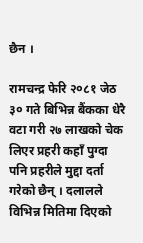छैन ।

रामचन्द्र फेरि २०८१ जेठ ३० गते बिभिन्न बैंकका धेरै वटा गरी २७ लाखको चेक लिएर प्रहरी कहाँ पुग्दा पनि प्रहरीले मुद्दा दर्ता गरेको छैन् । दलालले विभिन्न मितिमा दिएको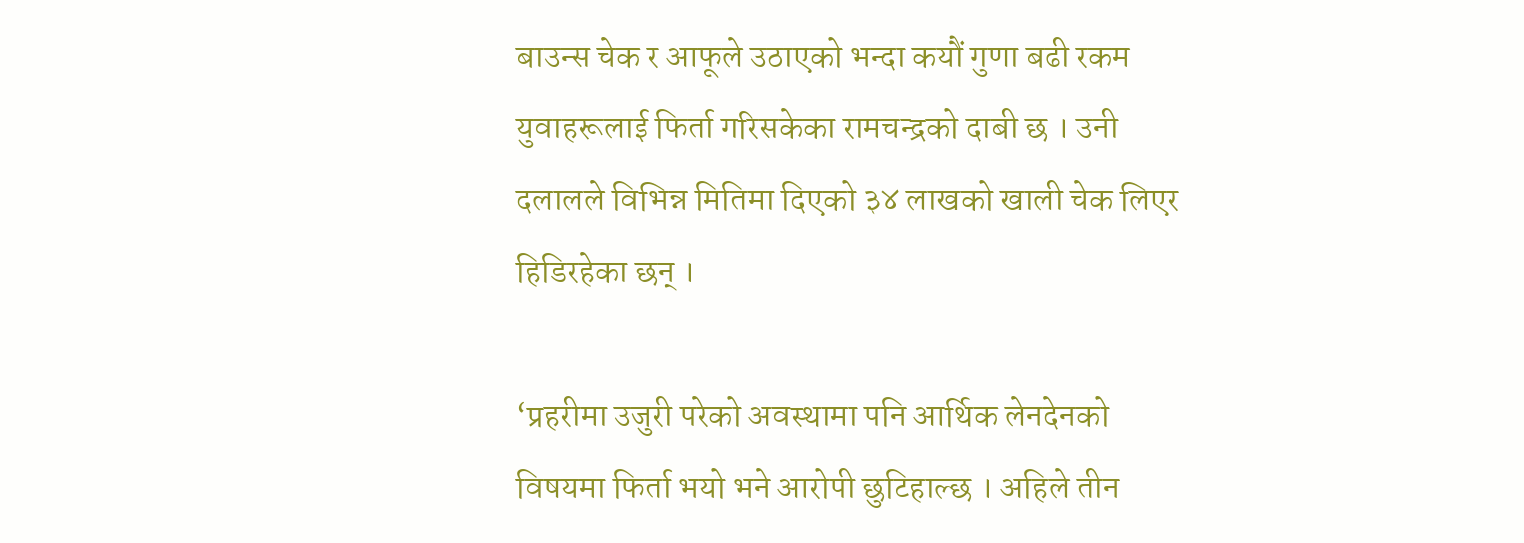बाउन्स चेक र आफूले उठाएको भन्दा कयौं गुणा बढी रकम युवाहरूलाई फिर्ता गरिसकेका रामचन्द्रको दाबी छ । उनी दलालले विभिन्न मितिमा दिएको ३४ लाखको खाली चेक लिएर हिडिरहेका छन् ।

‘प्रहरीमा उजुरी परेको अवस्थामा पनि आर्थिक लेनदेनको विषयमा फिर्ता भयो भने आरोपी छुटिहाल्छ । अहिले तीन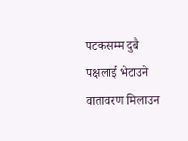पटकसम्म दुबै पक्षलाई भेटाउने वातावरण मिलाउन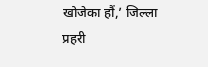खोजेका हौं,’ जिल्ला प्रहरी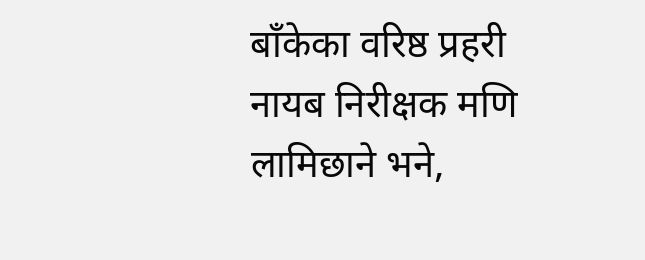बाँकेका वरिष्ठ प्रहरी नायब निरीक्षक मणि लामिछाने भने,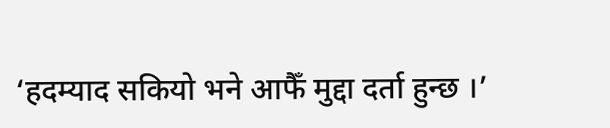‘हदम्याद सकियो भने आफैँ मुद्दा दर्ता हुन्छ ।’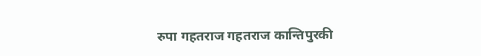रुपा गहतराज गहतराज कान्तिपुरकी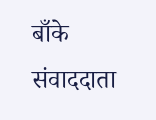बाँके संवाददाता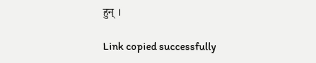हुन् ।

Link copied successfully